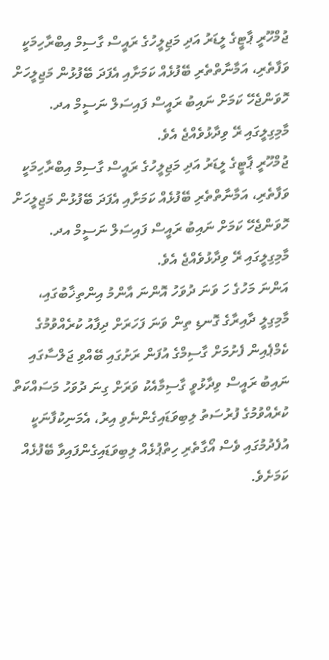ޖުމްހޫރީ ޕާޓީގެ ލީޑަރު އަދި މަޖިލީހުގެ ރައީސް ގާސިމް އިބްރާހިމަކީ ވަފާތެރި، އަމާނާތްތެރި ބޭފުޅެއް ކަމަށާއި އެފަދަ ބޭފުޅުން މަޖިލީހަށް ހޮވަންޖެހޭ ކަމަށް ނައިބު ރައީސް ފައިސަލް ނަސީމް އދ. މާމިގިލީގައި ރޭ ވިދާޅުވެއްޖެ އެވެ.
ޖުމްހޫރީ ޕާޓީގެ ލީޑަރު އަދި މަޖިލީހުގެ ރައީސް ގާސިމް އިބްރާހިމަކީ ވަފާތެރި، އަމާނާތްތެރި ބޭފުޅެއް ކަމަށާއި އެފަދަ ބޭފުޅުން މަޖިލީހަށް ހޮވަންޖެހޭ ކަމަށް ނައިބު ރައީސް ފައިސަލް ނަސީމް އދ. މާމިގިލީގައި ރޭ ވިދާޅުވެއްޖެ އެވެ.
އަންނަ މަހުގެ ހަ ވަނަ ދުވަހު އޮންނަ އާންމު އިންތިޚާބުގައި، މާމިގިލީ ދާއިރާގެ ގޮނޑި ތިން ވަނަ ފަހަރަށް ދިފާއު ކުރެއްވުމުގެ ކެމްޕެއިން ފެށުމަށް ގާސިމްގެ އުފަން ރަށުގައި ބޭއްވި ޖަލްސާގައި ނައިބު ރައީސް ވިދާޅުވީ ގާސިމާއެކު ވަރަށް ގިނަ ދުވަހު މަސައްކަތް ކުރެއްވުމުގެ ފުރުސަތު ލިބިވަޑައިގެންނެވި އިރު، އެމަނިކުފާނަކީ އުފެދުމުގައި ވެސް އޯގާތެރި ހިތްޕުޅެއް ލިބިވަޑައިގެންފައިވާ ބޭފުޅެއް ކަމަށެވެ.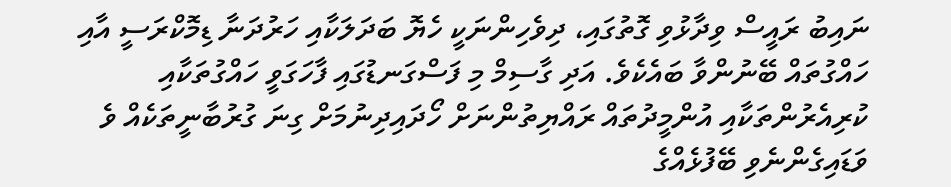ނައިބު ރައީސް ވިދާޅުވި ގޮތުގައި، ދިވެހިންނަކީ ހެޔޮ ބަދަލަކާއި ހަރުދަނާ ޑިމޮކްރަސީ އާއި ހައްގުތައް ބޭނުންވާ ބައެކެވެ. އަދި ގާސިމް މި ފަސްގަނޑުގައި ފާހަގަވީ ހައްގުތަކާއި ކުރިއެރުންތަކާއި އުންމީދުތައް ރައްޔިތުންނަށް ހޯދައިދިނުމަށް ގިނަ ގުރުބާނީތަކެއް ވެ ވަޑައިގެންނެވި ބޭފުޅެއްގެ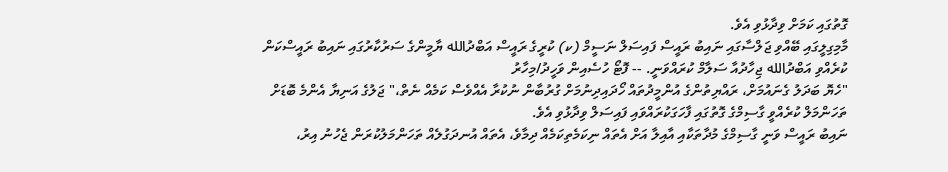ގޮތުގައި ކަމަށް ވިދާޅުވި އެވެ.
މާމިގިލީގައި ބޭއްވި ޖަލްސާގައި ނައިބު ރައީސް ފައިސަލް ނަސީމް (ކ) ކުރީގެ ރައީސް އަބްދުالله ޔާމީންގެ ސަރުކާރުގައި ނައިބު ރައީސްކަން ކުރެއްވި އަބްދުالله ޖިހާދުއާ ސަލާމް ކުރައްވަނީ. -- ފޮޓޯ ހުސެއިން ވަހީދު/މިހާރު
"ހެޔޮ ބަދަލު ގެނައުމަށް، ރައްޔިތުންގެ އުންމީދުތައް ހޯދައިދިނުމަށް ގުރުބާން ނުކުރާ އެއްވެސް ކަމެއް ނެތް،" ޖަލުގެ އަނިޔާ އެންމެ ބޮޑަށް ތަހަންމަލް ކުރެއްވީ ގާސިމްގެ ގޮތުގައި ފާހަގަކުރައްވައި ފައިސަލް ވިދާޅުވި އެވެ.
ނައިބު ރައީސް ވަނީ ގާސިމްގެ މުދާތަކާއި އާއިލާ އަށް އެތައް ނިކަމެތިކަމެއް ދިމާވެ، އެތައް އުނދަގުލެއް ތަހަންމަލުކުރަން ޖެހުނު އިރު،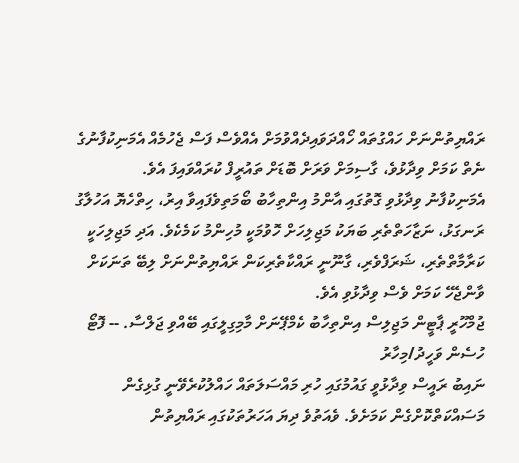ރައްޔިތުންނަށް ހައްގުތައް ހޯއްދަވައިދެއްވުމަށް އެއްވެސް ފަސް ޖެހުމެއް އެމަނިކުފާނުގެ ނެތް ކަމަށް ވިދާޅުވެ، ގާސިމަށް ވަރަށް ބޮޑަށް ތައުރީފް ކުރައްވައިފަ އެވެ.
އެމަނިކުފާނު ވިދާޅުވި ގޮތުގައި އާންމު އިންތިހާބު ބޯމަތިވެފައިވާ އިރު، ހިތްހެޔޮ އަހުލާގު ރަނގަޅު، ނަޒާހަތްތެރި ބަޔަކު މަޖިލިހަށް ހޮވުމަކީ މުހިންމު ކަމެކެވެ. އަދި މަޖިލިހަކީ ކަރާމާތްތެރި، ޝަރަފްވެރި، ގާނޫނީ ރައްކާތެރިކަން ރައްޔިތުންނަށް ލިބޭ ތަނަކަށް ވާންޖެހޭ ކަމަށް ވެސް ވިދާޅުވި އެވެ.
ޖުމްހޫރީ ޕާޓީން މަޖިލިސް އިންތިހާބު ކެމްޕޭނަށް މާމިގިލީގައި ބޭއްވި ޖަލްސާ. -- ފޮޓޯ ހުސެން ވަހީދު/މިހާރު
ނައިބު ރައީސް ވިދާޅުވީ ގައުމުގައި ހުރި މައްސަލަތައް ހައްލުކުރެވޭނީ ގުޅިގެން މަސައްކަތްކޮށްގެން ކަމަށެވެ. ވެއަތުވެ ދިޔަ އަހަރުތަކުގައި ރައްޔިތުން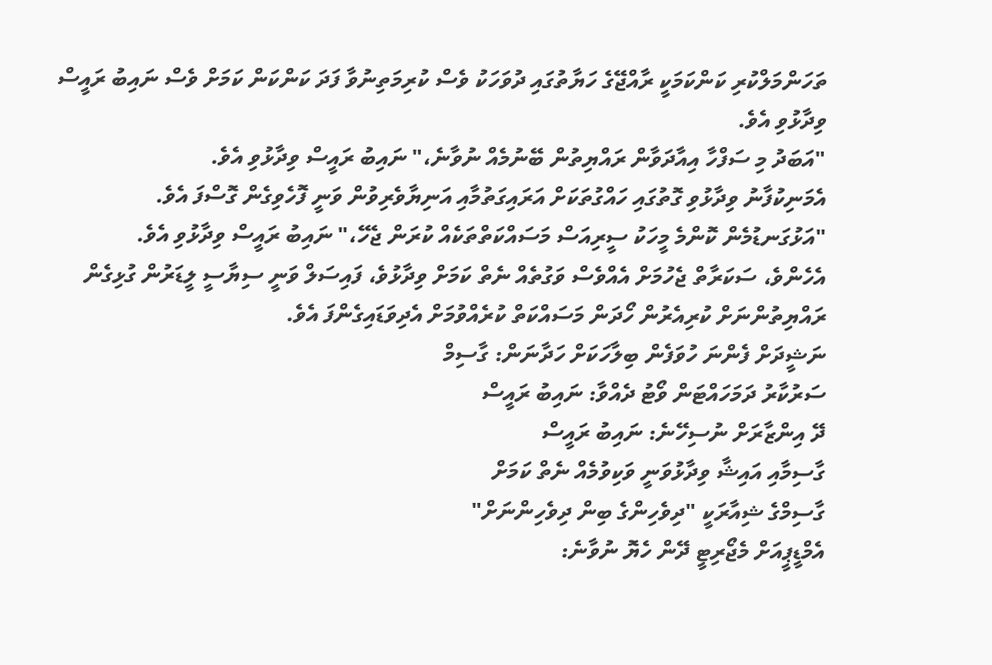ތަހަންމަލްކުރި ކަންކަމަކީ ރާއްޖޭގެ ހަޔާތުގައި ދުވަހަކު ވެސް ކުރިމަތިނުވާ ފަދަ ކަންކަން ކަމަށް ވެސް ނައިބު ރައީސް ވިދާޅުވި އެވެ.
"އަބަދު މި ސަފްހާ އިއާދަވާން ރައްޔިތުން ބޭނުމެއް ނުވާނެ،" ނައިބު ރައީސް ވިދާޅުވި އެވެ.
އެމަނިކުފާނު ވިދާޅުވި ގޮތުގައި ހައްގުތަކަށް އަރައިގަތުމާއި އަނިޔާވެރިވުން ވަނީ ފޮހެވިގެން ގޮސްފަ އެވެ.
"އަޅުގަނޑުމެން ކޮންމެ މީހަކު ސީރިއަސް މަސައްކަތްތަކެއް ކުރަން ޖެހޭ،" ނައިބު ރައީސް ވިދާޅުވި އެވެ.
އެހެންވެ، ސަކަރާތް ޖެހުމަށް އެއްވެސް ވަގުތެއް ނެތް ކަމަށް ވިދާޅުވެ، ފައިސަލް ވަނީ ސިޔާސީ ލީޑަރުން ގުޅިގެން ރައްޔިތުންނަށް ކުރިއެރުން ހޯދަން މަސައްކަތް ކުރެއްވުމަށް އެދިވަޑައިގެންފަ އެވެ.
ނަޝީދަށް ފެންނަ ހުވަފެން ބިލާހަކަށް ހަދާނަން: ގާސިމް
ސަރުކާރު ދަމަހައްޓަން ވޯޓު ދެއްވާ: ނައިބު ރައީސް
ދޭ އިންޒާރަށް ނުސިހޭނެ: ނައިބު ރައީސް
ގާސިމާއި އައިޝާ ވިދާޅުވަނީ ވަކިވުމެއް ނެތް ކަމަށް
ގާސިމްގެ ޝިއާރަކީ "ދިވެހިންގެ ބިން ދިވެހިންނަށް"
އެމްޑީޕީއަށް މެޖޯރިޓީ ދޭން ހެޔޮ ނުވާނެ: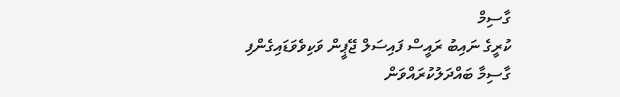ގާސިމް
ކުރީގެ ނައިބު ރައީސް ފައިސަލް ޖޭޕީން ވަކިވެވަޑައިގެންފި
ގާސިމާ ބައްދަލުކުރައްވަން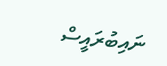ނައިބުރައީސް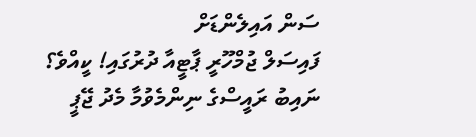ސަން އައިލެންޑަށް
ފައިސަލް ޖުމްހޫރީ ޕާޓީއާ ދުރުގައި! ކީއްވެ؟
ނައިބު ރައީސްގެ ނިންމެވުމާ މެދު ޖޭޕީ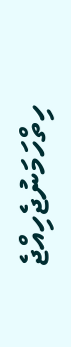ހިތްހަމަނުޖެހިއްޖެ